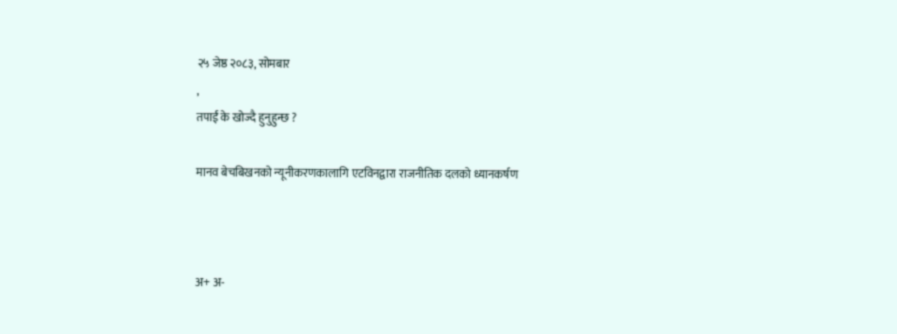२५ जेष्ठ २०८३, सोमबार
,
तपाईं के खोज्दै हुनुहुन्छ ?

मानव बेचबिखनको न्यूनीकरणकालागि एटविनद्वारा राजनीतिक दलको ध्यानकर्षण



अ+ अ-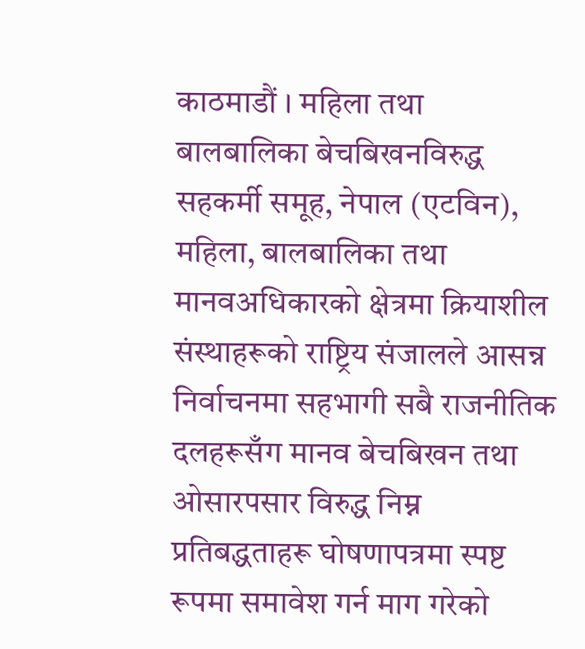काठमाडौं । महिला तथा बालबालिका बेचबिखनविरुद्ध सहकर्मी समूह, नेपाल (एटविन), महिला, बालबालिका तथा मानवअधिकारको क्षेत्रमा क्रियाशील संस्थाहरूको राष्ट्रिय संजालले आसन्न निर्वाचनमा सहभागी सबै राजनीतिक दलहरूसँग मानव बेचबिखन तथा ओसारपसार विरुद्ध निम्न प्रतिबद्धताहरू घोषणापत्रमा स्पष्ट रूपमा समावेश गर्न माग गरेको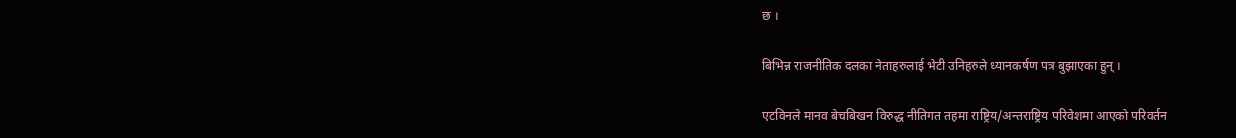छ ।

बिभिन्न राजनीतिक दलका नेताहरुलाई भेटी उनिहरुले ध्यानकर्षण पत्र बुझाएका हुन् ।

एटविनले मानव बेचबिखन विरुद्ध नीतिगत तहमा राष्ट्रिय/अन्तराष्ट्रिय परिवेशमा आएको परिवर्तन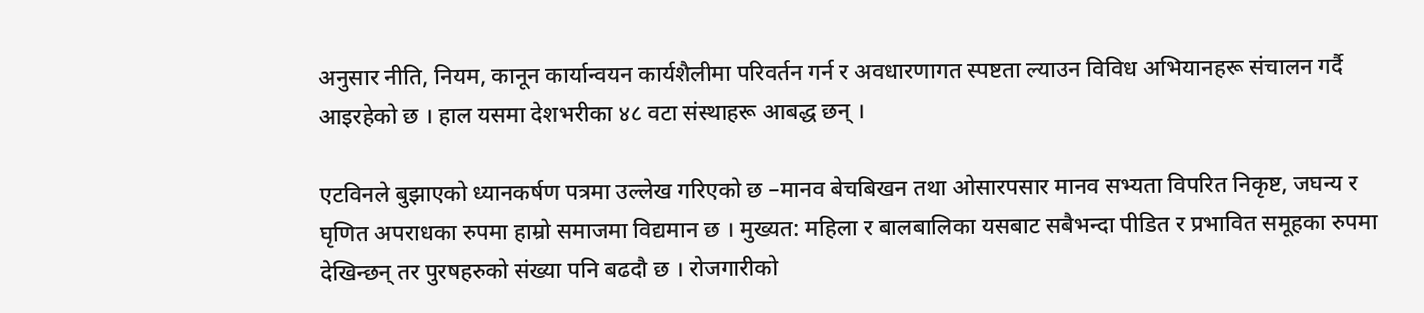अनुसार नीति, नियम, कानून कार्यान्वयन कार्यशैलीमा परिवर्तन गर्न र अवधारणागत स्पष्टता ल्याउन विविध अभियानहरू संचालन गर्दै आइरहेको छ । हाल यसमा देशभरीका ४८ वटा संस्थाहरू आबद्ध छन् ।

एटविनले बुझाएको ध्यानकर्षण पत्रमा उल्लेख गरिएको छ –मानव बेचबिखन तथा ओसारपसार मानव सभ्यता विपरित निकृष्ट, जघन्य र घृणित अपराधका रुपमा हाम्रो समाजमा विद्यमान छ । मुख्यत: महिला र बालबालिका यसबाट सबैभन्दा पीडित र प्रभावित समूहका रुपमा देखिन्छन् तर पुरषहरुको संख्या पनि बढदौ छ । रोजगारीको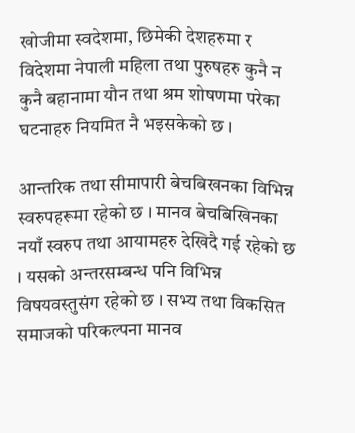खोजीमा स्वदेशमा, छिमेकी देशहरुमा र विदेशमा नेपाली महिला तथा पुरुषहरु कुनै न कुनै बहानामा यौन तथा श्रम शोषणमा परेका घटनाहरु नियमित नै भइसकेको छ ।

आन्तरिक तथा सीमापारी बेचबिखनका विभिन्न स्वरुपहरूमा रहेको छ । मानव बेचबिखिनका नयाँ स्वरुप तथा आयामहरु देखिदै गई रहेको छ । यसको अन्तरसम्बन्ध पनि विभिन्न विषयवस्तुसंग रहेको छ । सभ्य तथा विकसित समाजको परिकल्पना मानव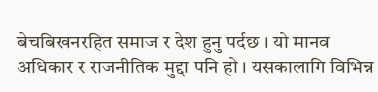बेचबिखनरहित समाज र देश हुनु पर्दछ । यो मानव अधिकार र राजनीतिक मुद्दा पनि हो । यसकालागि विभिन्न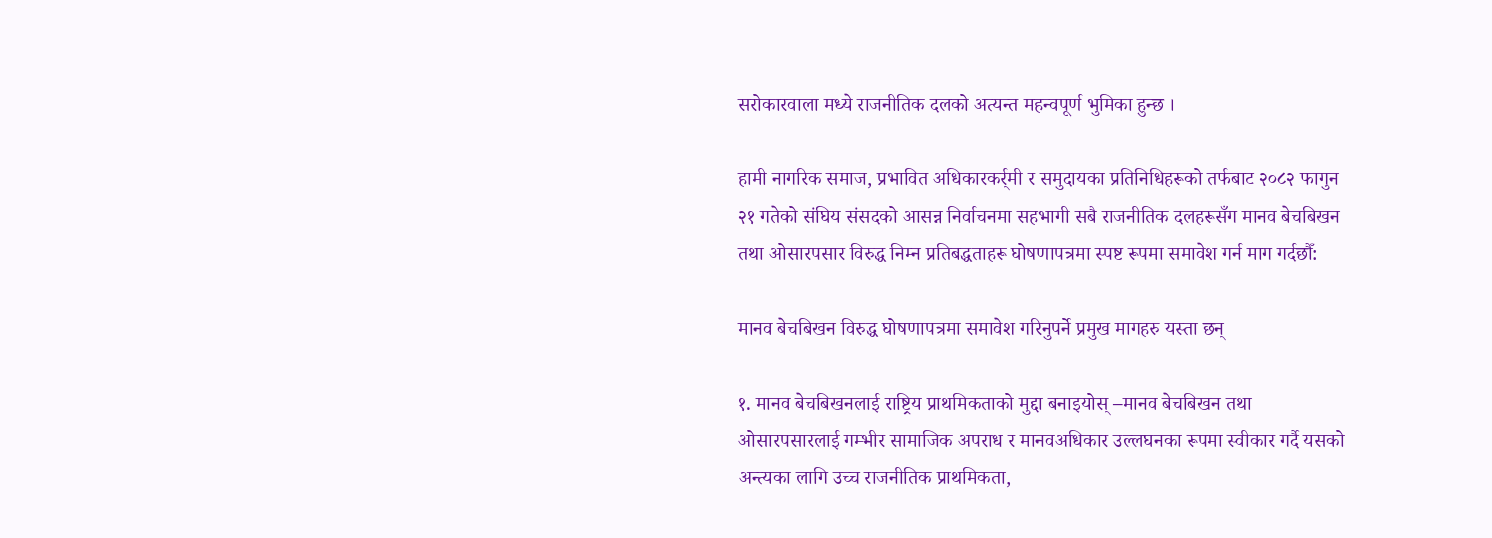सरोकारवाला मध्ये राजनीतिक दलको अत्यन्त महन्वपूर्ण भुमिका हुन्छ ।

हामी नागरिक समाज, प्रभावित अधिकारकर्र्मी र समुदायका प्रतिनिधिहरूको तर्फबाट २०८२ फागुन २१ गतेको संघिय संसदको आसन्न निर्वाचनमा सहभागी सबै राजनीतिक दलहरूसँग मानव बेचबिखन तथा ओसारपसार विरुद्ध निम्न प्रतिबद्धताहरू घोषणापत्रमा स्पष्ट रूपमा समावेश गर्न माग गर्दछौँ:

मानव बेचबिखन विरुद्ध घोषणापत्रमा समावेश गरिनुपर्ने प्रमुख मागहरु यस्ता छन्

१. मानव बेचबिखनलाई राष्ट्रिय प्राथमिकताको मुद्दा बनाइयोस् –मानव बेचबिखन तथा ओसारपसारलाई गम्भीर सामाजिक अपराध र मानवअधिकार उल्लघनका रूपमा स्वीकार गर्दै यसको अन्त्यका लागि उच्च राजनीतिक प्राथमिकता,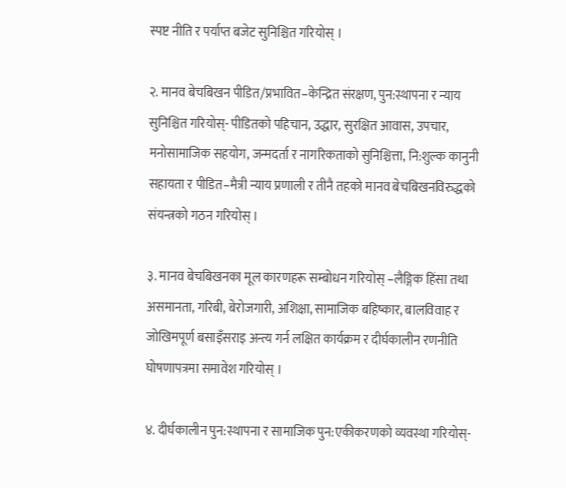स्पष्ट नीति र पर्याप्त बजेट सुनिश्चित गरियोस् ।

२. मानव बेचबिखन पीडित/प्रभावित–केन्द्रित संरक्षण, पुन:स्थापना र न्याय सुनिश्चित गरियोस्- पीडितको पहिचान, उद्धार, सुरक्षित आवास, उपचार, मनोसामाजिक सहयोग, जन्मदर्ता र नागरिकताको सुनिश्चित्ता, नि:शुल्क कानुनी सहायता र पीडित–मैत्री न्याय प्रणाली र तीनै तहको मानव बेचबिखनविरुद्धको संयन्त्रको गठन गरियोस् ।

३. मानव बेचबिखनका मूल कारणहरू सम्बोधन गरियोस् –लैङ्गिक हिंसा तथा असमानता, गरिबी, बेरोजगारी, अशिक्षा, सामाजिक बहिष्कार, बालविवाह र जोखिमपूर्ण बसाइँसराइ अन्त्य गर्न लक्षित कार्यक्रम र दीर्घकालीन रणनीति घोषणापत्रमा समावेश गरियोस् ।

४. दीर्घकालीन पुन:स्थापना र सामाजिक पुन:एकीकरणको व्यवस्था गरियोस्-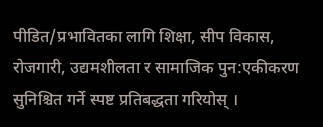पीडित/प्रभावितका लागि शिक्षा, सीप विकास, रोजगारी, उद्यमशीलता र सामाजिक पुन:एकीकरण सुनिश्चित गर्ने स्पष्ट प्रतिबद्धता गरियोस् ।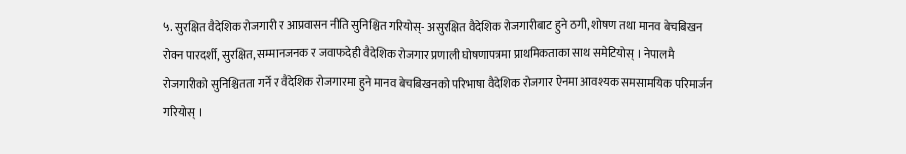५. सुरक्षित वैदेशिक रोजगारी र आप्रवासन नीति सुनिश्चित गरियोस्- असुरक्षित वैदेशिक रोजगारीबाट हुने ठगी, शोषण तथा मानव बेचबिखन रोक्न पारदर्शी, सुरक्षित, सम्मानजनक र जवाफदेही वैदेशिक रोजगार प्रणाली घोषणापत्रमा प्राथमिकताका साथ समेटियोस् । नेपालमै रोजगारीको सुनिश्चितता गर्ने र वैदेशिक रोजगारमा हुने मानव बेचबिखनको परिभाषा वैदेशिक रोजगार ऐनमा आवश्यक समसामयिक परिमार्जन गरियोस् ।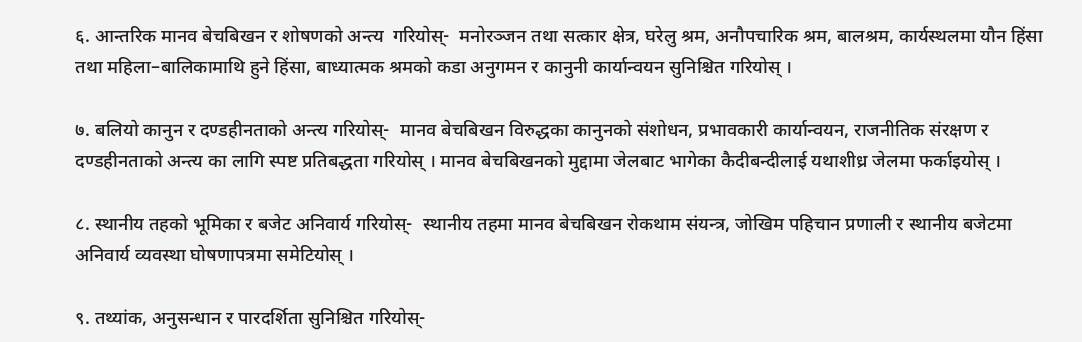६. आन्तरिक मानव बेचबिखन र शोषणको अन्त्य  गरियोस्-  मनोरञ्जन तथा सत्कार क्षेत्र, घरेलु श्रम, अनौपचारिक श्रम, बालश्रम, कार्यस्थलमा यौन हिंसा तथा महिला–बालिकामाथि हुने हिंसा, बाध्यात्मक श्रमको कडा अनुगमन र कानुनी कार्यान्वयन सुनिश्चित गरियोस् ।

७. बलियो कानुन र दण्डहीनताको अन्त्य गरियोस्-  मानव बेचबिखन विरुद्धका कानुनको संशोधन, प्रभावकारी कार्यान्वयन, राजनीतिक संरक्षण र दण्डहीनताको अन्त्य का लागि स्पष्ट प्रतिबद्धता गरियोस् । मानव बेचबिखनको मुद्दामा जेलबाट भागेका कैदीबन्दीलाई यथाशीध्र जेलमा फर्काइयोस् ।

८. स्थानीय तहको भूमिका र बजेट अनिवार्य गरियोस्-  स्थानीय तहमा मानव बेचबिखन रोकथाम संयन्त्र, जोखिम पहिचान प्रणाली र स्थानीय बजेटमा अनिवार्य व्यवस्था घोषणापत्रमा समेटियोस् ।

९. तथ्यांक, अनुसन्धान र पारदर्शिता सुनिश्चित गरियोस्-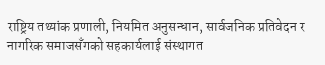राष्ट्रिय तथ्यांक प्रणाली, नियमित अनुसन्धान, सार्वजनिक प्रतिवेदन र नागरिक समाजसँगको सहकार्यलाई संस्थागत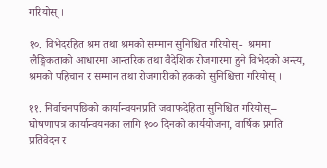गरियोस् ।

१०. विभेदरहित श्रम तथा श्रमको सम्मान सुनिश्चित गरियोस्-  श्रममा लैङ्गिकताको आधारमा आन्तरिक तथा वैदेशिक रोजगारमा हुने विभेदको अन्त्य, श्रमको पहिचान र सम्मान तथा रोजगारीको हकको सुनिश्चित्ता गरियोस् ।

११. निर्वाचनपछिको कार्यान्वयनप्रति जवाफदेहिता सुनिश्चित गरियोस्–  घोषणापत्र कार्यान्वयनका लागि १०० दिनको कार्ययोजना, वार्षिक प्रगति प्रतिवेदन र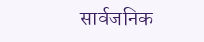सार्वजनिक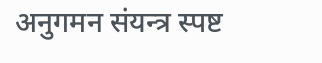अनुगमन संयन्त्र स्पष्ट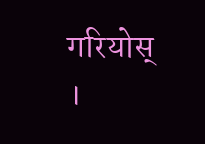गरियोस् ।